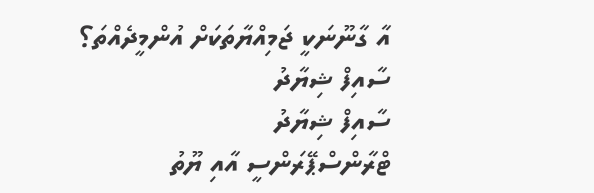އާ ގާނޫނަކީ ޖަމިއްޔާތަކަށް އުންމީދެއްތަ؟
ސާއިފް ޝިޔާދު
ސާއިފް ޝިޔާދު
ޓްރާންސްޕޭރަންސީ އާއި ޔޫތު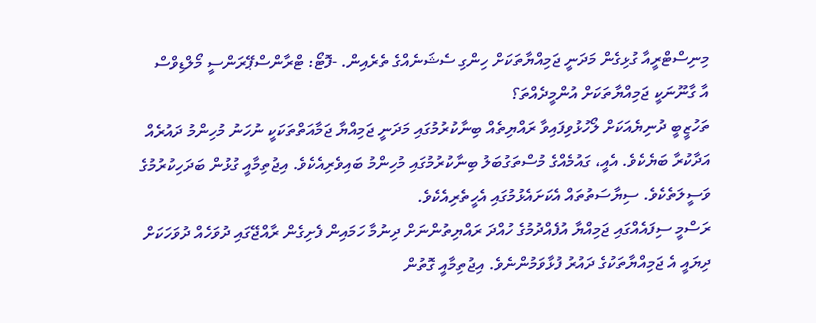މިނިސްޓްރީއާ ގުޅިގެން މަދަނީ ޖަމިއްޔާތަކަށް ހިންގި ސެޝަނެއްގެ ތެރެއިން. -ފޮޓޯ: ޓްރާންސްޕޭރަންސީ މޯލްޑިވްސް
އާ ގާނޫނަކީ ޖަމިއްޔާތަކަށް އުންމީދެއްތަ؟
ތަހުޒީބީ ދުނިޔެއަކަށް ލޯހުޅުވިފައިވާ ރައްޔިތެއް ބިނާކުރުމުގައި މަދަނީ ޖަމިއްޔާ ޖަމާއަތްތަކަކީ ނުހަނު މުހިންމު ދައުރެއް އަދާކުރާ ބަޔެކެވެ. އެއީ، ގައުމެއްގެ މުސްތަގުބަލު ބިނާކުރުމުގައި މުހިންމު ބައިވެރިއެކެވެ. އިޖުތިމާއީ ގުޅުން ބަދަހިކުރުމުގެ ވަސީލަތެކެވެ. ސިޔާސަތުތައް އެކަށައެޅުމުގައި އެހީތެރިއެކެވެ.
ރަސްމީ ސިފައެއްގައި ޖަމިއްޔާ އުފެއްދުމުގެ ހުއްދަ ރައްޔިތުންނަށް ދިނުމާ ހަމައިން ފެށިގެން ރާއްޖޭގައި ދުވަހެއް ދުވަހަކަށް ދިޔައީ އެ ޖަމިއްޔާތަކުގެ ދައުރު ފުޅާވަމުންނެވެ. އިޖުތިމާއީ ގޮތުން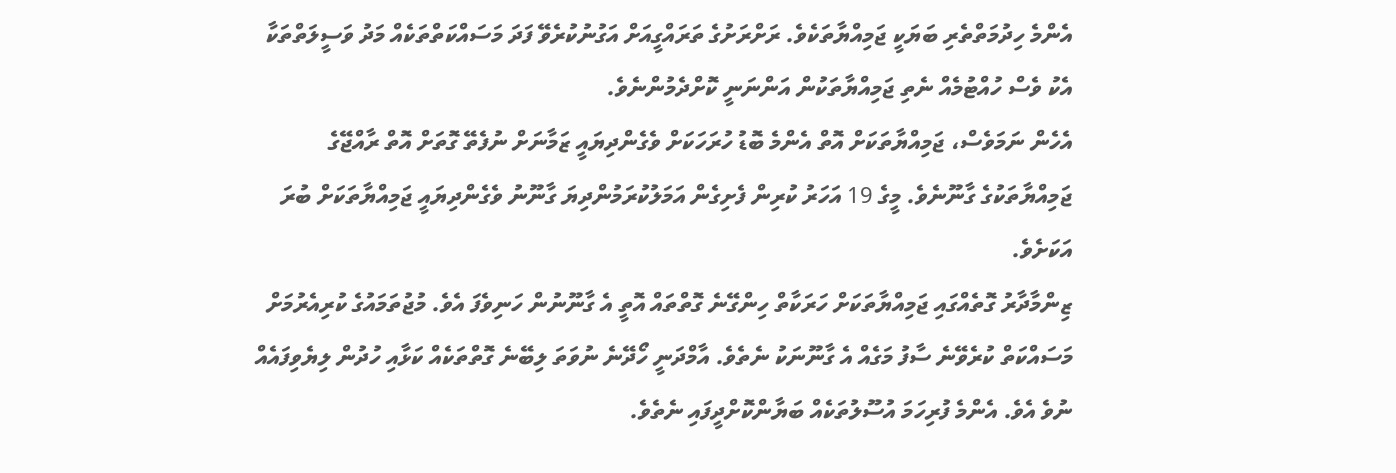އެންމެ ހިދުމަތްތެރި ބަޔަކީ ޖަމިއްޔާތަކެވެ. ރަށްރަށުގެ ތަރައްގީއަށް އަގުނުކުރެވޭ ފަދަ މަސައްކަތްތަކެއް މަދު ވަސީލަތްތަކާ އެކު ވެސް ހުއްޓުމެއް ނެތި ޖަމިއްޔާތަކުން އަންނަނީ ކޮށްދެމުންނެވެ.
އެހެން ނަމަވެސް، ޖަމިއްޔާތަކަށް އޮތް އެންމެ ބޮޑު ހުރަހަކަށް ވެގެންދިޔައީ ޒަމާނަށް ނުފެތޭ ގޮތަށް އޮތް ރާއްޖޭގެ ޖަމިއްޔާތަކުގެ ގާނޫނެވެ. މީގެ 19 އަހަރު ކުރިން ފެށިގެން އަމަލުކުރަމުންދިޔަ ގާނޫނު ވެގެންދިޔައީ ޖަމިއްޔާތަކަށް ބުރަ އަކަށެވެ.
ޒިންމާދާރު ގޮތެއްގައި ޖަމިއްޔާތަކަށް ހަރަކާތް ހިންގޭނެ ގޮތްތައް އޮތީ އެ ގާނޫނުން ހަނިވެފަ އެވެ. މުޖުތަމައުގެ ކުރިއެރުމަށް މަސައްކަތް ކުރެވޭނެ ސާފު މަގެއް އެ ގާނޫނަކު ނެތެވެ. އާމްދަނީ ހޯދޭނެ ނުވަތަ ލިބޭނެ ގޮތްތަކެއް ކަޅާއި ހުދުން ލިޔެވިފައެއް ނުވެ އެވެ. އެންމެ ފުރިހަމަ އުސޫލުތަކެއް ބަޔާންކޮށްދީފައި ނެތެވެ.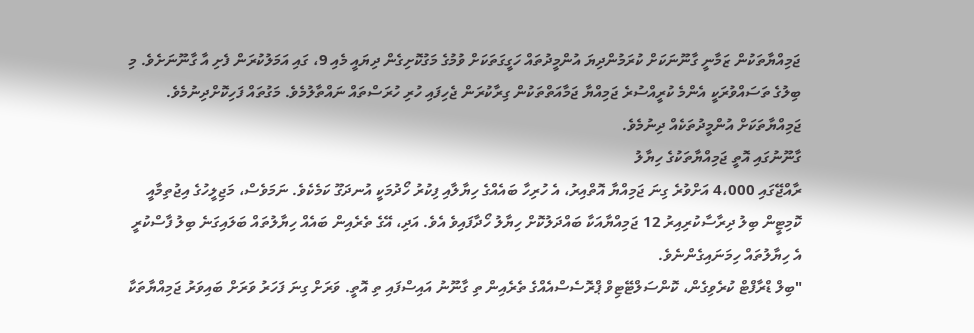ޖަމިއްޔާތަކުން ޒަމާނީ ގާނޫނަކަށް ކުރަމުންދިޔަ އުންމީދުތައް ހަގީގަތަކަށް ވުމުގެ މަގުކޮށިގެން ދިޔައީ މެއި 9، ގައި އަމަލުކުރަން ފެށި އާ ގާނޫނަށެވެ. މި ބިލުގެ ތަސައްވުރަކީ އެންމެ ކުރީއްސުރެ ޖަމިއްޔާ ޖަމާއަތްތަކުން ގިރާކުރަން ޖެހިފައި ހުރި ހުރަސްތައް ނައްތާލުމެވެ. މަގުތައް ފަހިކޮށްދިނުމެވެ. ޖަމިއްޔާތަކަށް އުންމީދުތަކެއް ދިނުމެވެ.
ގާނޫނުގައި އޮތީ ޖަމިއްޔާތަކުގެ ހިޔާލު
ރާއްޖޭގައި 4،000 އަށްވުރެ ގިނަ ޖަމިއްޔާ އޮތްއިރު، އެ ހުރިހާ ބައެއްގެ ހިޔާލާއި ފިކުރު ހޯދުމަކީ އުނދަގޫ ކަމެކެވެ. ނަމަވެސް، މަޖިލީހުގެ އިޖުތިމާއީ ކޮމިޓީން ބިލު ދިރާސާކުރިއިރު 12 ޖަމިއްޔާއަކާ ބައްދަލުކޮށް ހިޔާލު ހޯދާފައިވެ އެވެ. އަދި، އޭގެ ތެރެއިން ބައެއް ހިޔާލުތައް ބަލައިގަނެ ބިލު ފާސްކުރީ އެ ހިޔާލުތައް ހިމަނައިގެންނެވެ.
"ބިލް ޑްރާފްޓް ކުރެވިގެން، ކޮންސަލްޓޭޓިވް ޕްރޮސެސްއެއްގެ ތެރެއިން ތި ގާނޫނު އައިސްފައި ތި އޮތީ. ވަރަށް ގިނަ ފަހަރު ވަރަށް ބައިވަރު ޖަމިއްޔާތަކާ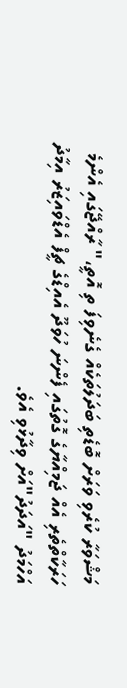މަޝްވަރާ ކުރެވި ވަރަށް ބޮޑެތި ބަދަލުތަކެއް ގެނެވިފަ ތި އޮތީ،" ރާއްޖޭގައި އެންމެ ހަރަކާތްތެރި އެއް ޖަމިއްޔާގެ ގޮތުގައި ފެންނަ ހުވަދޫ އެއިޑްގެ ޗީފް އެޑްވައިޒަރު އިމާދު އަހްމަދު "އަދަދު"އަށް ވިދާޅުވި އެވެ.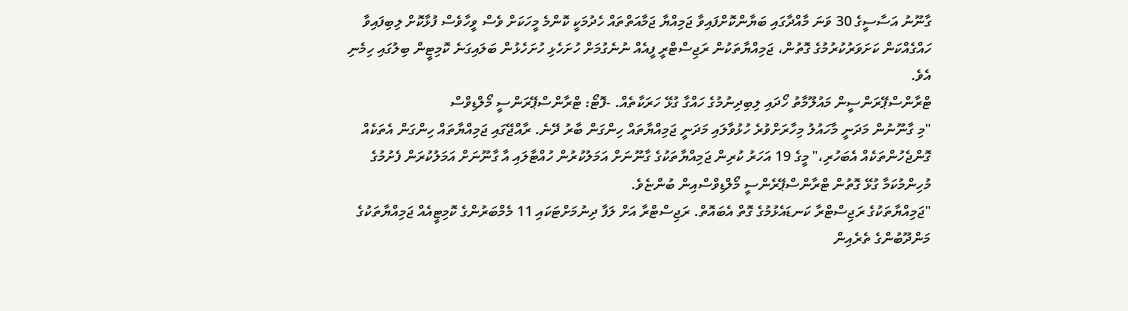ގާނޫނު އަސާސީގެ 30 ވަނަ މާއްދާގައި ބަޔާންކޮށްފައިވާ ޖަމިއްޔާ ޖަމާއަތްތައް ހެދުމަކީ ކޮންމެ މީހަކަށް ވެސް ވީހާވެސް ފުޅާކޮށް ލިބިފައިވާ ހައްގެއްކަން ކަށަވަރުކުރުމުގެ ގޮތުން، ޖަމިއްޔާތަކުން ރަޖިސްޓްރީ ފީއެއް ނުނެގުމަށް ހުށަހެޅި ހުށަހެޅުން ބަލައިގަނެ ކޮމިޓީން ބިލުގައި ހިމެނި އެވެ.
ޓްރާންސްޕޭރަންސީން މައުލޫމާތު ހޯދައި ލިބިދިނުމުގެ ހައްގާ ގުޅޭ ހަރަކާތެއް. -ފޮޓޯ: ޓްރާންސްޕޭރަންސީ މޯލްޑިވްސް
"މި ގާނޫނުން މަދަނީ މާހައުލު މިހާރަށްވުރެ ހުޅުވާލައި މަދަނީ ޖަމިއްޔާތައް ހިންގަން ބާރު ދޭނެ. ރާއްޖޭގައި ޖަމިއްޔާތައް ހިންގަން އެތަކެއް ގޮންޖެހުންތަކެއް އެބަހުރި،" މީގެ 19 އަހަރު ކުރިން ޖަމިއްޔާތަކުގެ ގާނޫނަށް އަމަލުކުރުން ހުއްޓާލައި އާ ގާނޫނަށް އަމަލުކުރަން ފެށުމުގެ މުހިންމުކަމާ ގުޅޭ ގޮތުން ޓްރާންސްޕޭރެންސީ މޯލްޑިވްސްއިން ބުންޏެވެ.
"ޖަމިއްޔާތަކުގެ ރަޖިސްޓްރާ ކަނޑައެޅުމުގެ ގޮތް އެބައޮތް. ރަޖިސްޓްރާ އަށް ލަފާ ދިނުމަށްޓަކައި 11 މެމްބަރުންގެ ކޮމިޓީއެއް ޖަމިއްޔާތަކުގެ މަންދޫބުންގެ ތެރެއިން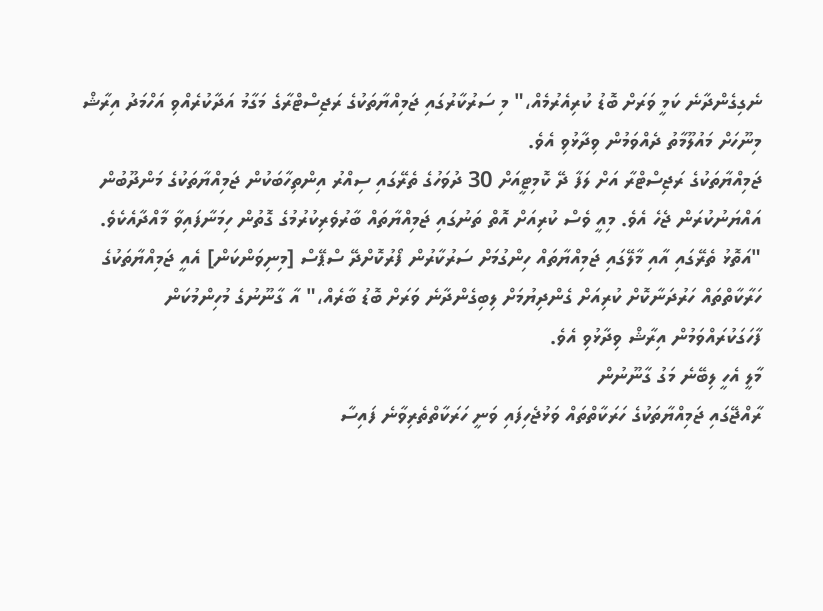ނެގިގެންދާނެ ކަމީ ވަރަށް ބޮޑު ކުރިއެރުމެއް،" މި ސަރުކާރުގައި ޖަމިއްޔާތަކުގެ ރަޖިސްޓްރާގެ މަގާމު އަދާކުރެއްވި އަހްމަދު އިރާޝް މިނޫހަށް މައުލޫމާތު ދެއްވަމުން ވިދާޅުވި އެވެ.
ޖަމިއްޔާތަކުގެ ރަޖިސްޓްރާ އަށް ލަފާ ދޭ ކޮމިޓީއަށް 30 ދުވަހުގެ ތެރޭގައި ސިއްރު އިންތިހާބަކުން ޖަމިއްޔާތަކުގެ މަންދޫބުން އައްޔަނުކުރަން ޖެހެ އެވެ. މިއީ ވެސް ކުރިއަށް އޮތް ތަނުގައި ޖަމިއްޔާތައް ބާރުވެރިކުރުމުގެ ގޮތުން ހިމަނާފައިވާ މާއްދާއެކެވެ.
"އަތޮޅު ތެރޭގައި އާއި މާލޭގައި ޖަމިއްޔާތައް ހިންގުމަށް ސަރުކާރުން ފޯރުކޮށްދޭ ސްޕޭސް [މިނިވަންކަން] އެއީ ޖަމިއްޔާތަކުގެ ހަރާކާތްތައް ހަރުދަނާކޮށް ކުރިއަށް ގެންދިޔުމަށް ލިބިގެންދާނެ ވަރަށް ބޮޑު ބާރެއް،" އާ ގާނޫނުގެ މުހިންމުކަން ފާހަގަކުރައްވަމުން އިރާޝް ވިދާޅުވި އެވެ.
މާލީ އެހީ ލިބޭނެ މަގު ގާނޫނުން
ރާއްޖޭގައި ޖަމިއްޔާތަކުގެ ހަރަކާތްތައް ވަޅުޖެހިފައި ވަނީ ހަރަކާތްތެރިވާނެ ފައިސާ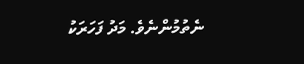ނެތުމުންނެވެ. މަދު ފަހަރަކު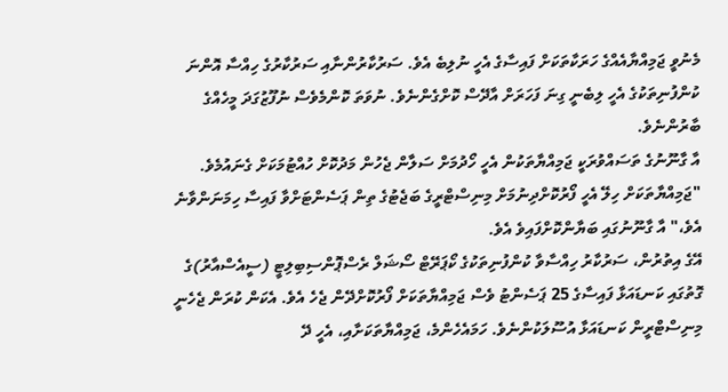މެނުވީ ޖަމިއްޔާއެއްގެ ހަރަކާތަކަށް ފައިސާގެ އެހީ ނުލިބެ އެވެ. ސަރުކާރުންނާއި ސަރުކާރުގެ ހިއްސާ އޮންނަ ކުންފުނިތަކުގެ އެހީ ލިބެނީ ގިނަ ފަހަރަށް އާދޭސް ކޮށްގެންނެވެ. ނުވަތަ ކޮންމެވެސް ނުފޫޒުގަދަ މީހެއްގެ ބާރުންނެވެ.
އާ ގާނޫނުގެ ތަސައްވުރަކީ ޖަމިއްޔާތަކުން އެހީ ހޯދުމަށް ސަލާން ޖެހުން މަދުކޮށް ހުއްޓުމަކަށް ގެނައުމެވެ.
"ޖަމިއްޔާތަކަށް ހިލޭ އެހީ ފޯރުކޮށްދިނުމަށް މިނިސްޓްރީގެ ބަޖެޓުގެ ތިން ޕަސެންޓަށްވާ ފައިސާ ހިމަނަންވާނެ އެވެ،" އާ ގާނޫނުގައި ބަޔާންކޮށްފައިވެ އެވެ.
އޭގެ އިތުރުން، ސަރުކާރު ހިއްސާވާ ކުންފުނިތަކުގެ ކޯޕަރޭޓް ސޯޝަލް ރެސްޕޮންސިބިލިޓީ (ސީއެސްއާރު)ގެ ގޮތުގައި ކަނޑައަޅާ ފައިސާގެ 25 ޕަސެންޓު ވެސް ޖަމިއްޔާތަކަށް ފޯރުކޮށްދޭން ޖެހެ އެވެ. އެކަން ކުރަން ޖެހެނީ މިނިސްޓްރީން ކަނޑައަޅާ އުސޫލަކުންނެވެ. ހަމައެހެންމެ، ޖަމިއްޔާތަކަށާއި، އެހީ ދޭ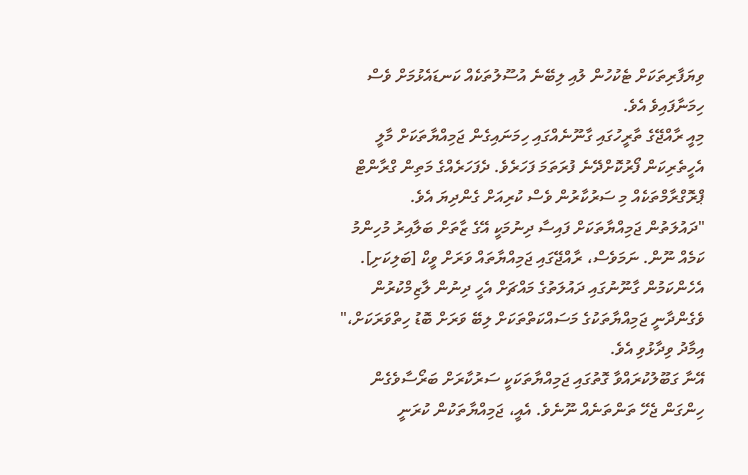ވިޔަފާރިތަކަށް ޓެކުހުން ލުއި ލިބޭނެ އުސޫލުތަކެއް ކަނޑައެޅުމަށް ވެސް ހިމަނާފައިވެ އެވެ.
މިއީ ރާއްޖޭގެ ތާރީހުގައި ގާނޫނެއްގައި ހިމަނައިގެން ޖަމިއްޔާތަކަށް މާލީ އެހީތެރިކަން ފޯރުކޮށްދޭނެ ފުރަތަމަ ފަހަރެވެ. ދެފަހަރެއްގެ މަތިން ގްރާންޓް ޕްރޮގްރާމްތަކެއް މި ސަރުކާރުން ވެސް ކުރިއަށް ގެންދިޔަ އެވެ.
"ދައުލަތުން ޖަމިއްޔާތަކަށް ފައިސާ ދިނުމަކީ އޭގެ ޒާތަށް ބަލާއިރު މުހިންމު ކަމެއް ނޫން. ނަމަވެސް، ރާއްޖޭގައި ޖަމިއްޔާތައް ވަރަށް ވީކް [ބަލިކަށި]. އެހެންކަމުން ގާނޫނުގައި ދައުލަތުގެ މައްޗަށް އެހީ ދިނުން ލާޒިމްކުރުން ވެގެންދާނީ ޖަމިއްޔާތަކުގެ މަސައްކަތްތަކަށް ލިބޭ ވަރަށް ބޮޑު ހިތްވަރަކަށް،" އިމާދު ވިދާޅުވި އެވެ.
އޭނާ ގަބޫލުކުރައްވާ ގޮތުގައި ޖަމިއްޔާތަކަކީ ސަރުކާރަށް ބަރޯސާވެގެން ހިންގަން ޖެހޭ ތަންތަނެއް ނޫނެވެ. އެއީ، ޖަމިއްޔާތަކުން ކުރަނީ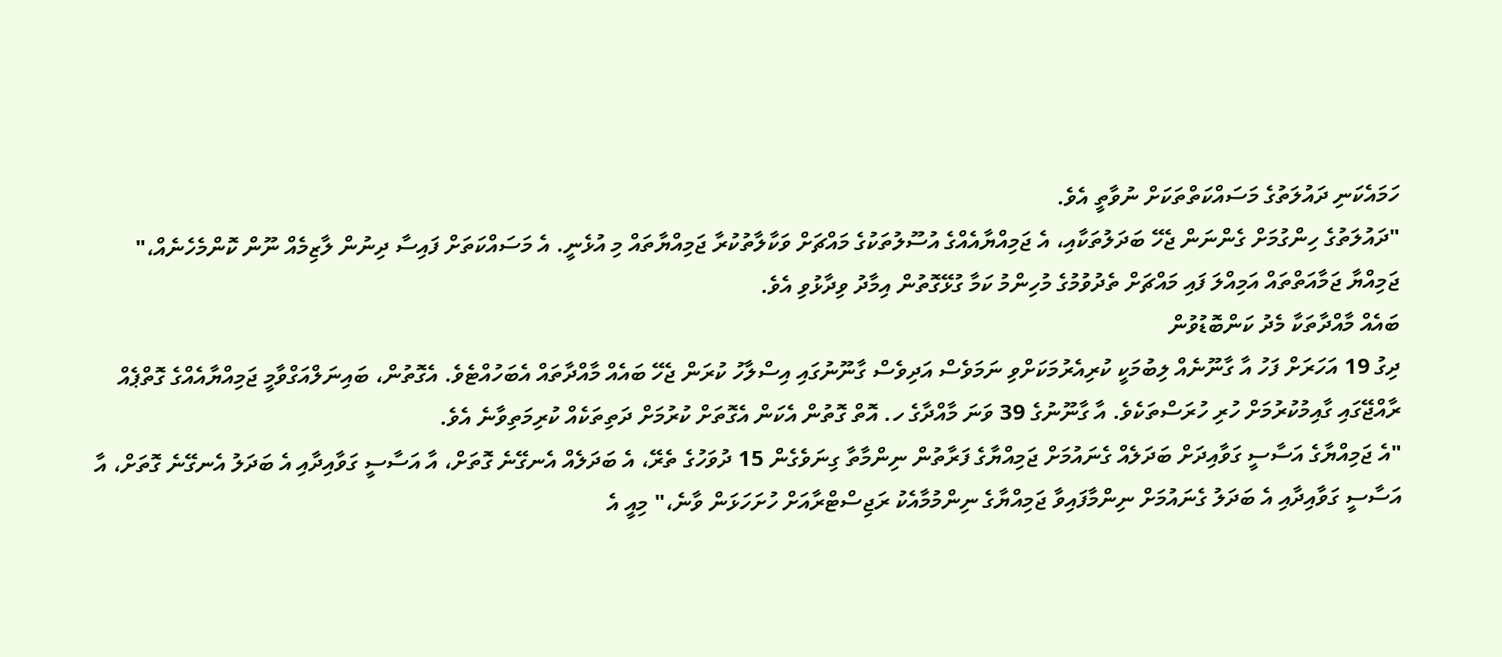ހަމައެކަނި ދައުލަތުގެ މަސައްކަތްތަކަށް ނުވާތީ އެވެ.
"ދައުލަތުގެ ހިންގުމަށް ގެންނަން ޖެހޭ ބަދަލުތަކާއި، އެ ޖަމިއްޔާއެއްގެ އުސޫލުތަކުގެ މައްޗަށް ވަކާލާތުކުރާ ޖަމިއްޔާތައް މި އުޅެނީ. އެ މަސައްކަތަށް ފައިސާ ދިނުން ލާޒިމެއް ނޫން ކޮންމެހެނެއް،" ޖަމިއްޔާ ޖަމާއަތްތައް އަމިއްލަ ފައި މައްޗަށް ތެދުވުމުގެ މުހިންމު ކަމާ ގުޅޭގޮތުން އިމާދު ވިދާޅުވި އެވެ.
ބައެއް މާއްދާތަކާ މެދު ކަންބޮޑުވުން
ދިގު 19 އަހަރަށް ފަހު އާ ގާނޫނެއް ލިބުމަކީ ކުރިއެރުމަކަށްވި ނަމަވެސް އަދިވެސް ގާނޫނުގައި އިސްލާހު ކުރަން ޖެހޭ ބައެއް މާއްދާތައް އެބަހުއްޓެވެ. އެގޮތުން، ބައިނަލްއަގްވާމީ ޖަމިއްޔާއެއްގެ ގޮތްޕެއް ރާއްޖޭގައި ގާއިމުކުރުމަށް ހުރި ހުރަސްތަކެވެ. އާ ގާނޫނުގެ 39 ވަނަ މާއްދާގެ ހ. އޮތް ގޮތުން އެކަން އެގޮތަށް ކުރުމަށް ދަތިތަކެއް ކުރިމަތިވާނެ އެވެ.
"އެ ޖަމިއްޔާގެ އަސާސީ ގަވާއިދަށް ބަދަލެއް ގެނައުމަށް ޖަމިއްޔާގެ ފަރާތުން ނިންމާތާ ގިނަވެގެން 15 ދުވަހުގެ ތެރޭ، އެ ބަދަލެއް އެނގޭނެ ގޮތަށް، އާ އަސާސީ ގަވާއިދާއި އެ ބަދަލު އެނގޭނެ ގޮތަށް، އާ އަސާސީ ގަވާއިދާއި އެ ބަދަލު ގެނައުމަށް ނިންމާފައިވާ ޖަމިއްޔާގެ ނިންމުމާއެކު ރަޖިސްޓްރާއަށް ހުށަހަޅަން ވާނެ،" މިއީ އެ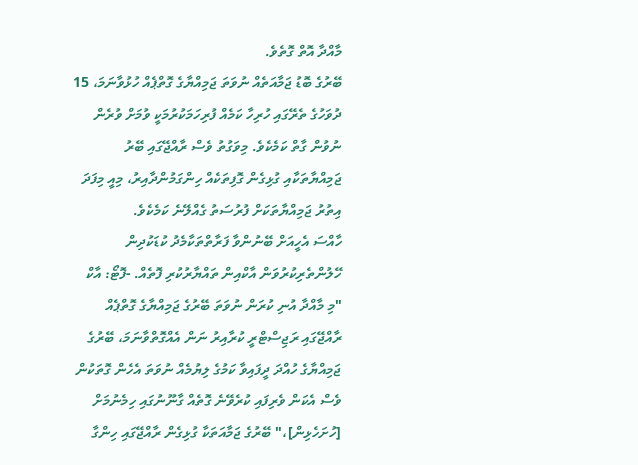މާއްދާ އޮތް ގޮތެވެ.
ބޭރުގެ ބޮޑު ޖަމާއަތެއް ނުވަތަ ޖަމިއްޔާގެ ގޮތްޕެއް ހުޅުވާނަމަ، 15 ދުވަހުގެ ތެރޭގައި ހުރިހާ ކަމެއް ފުރިހަމަކުރުމަކީ ވުމަށް ވުރެން ނުވުން ގާތް ކަމެކެވެ. މިވަގުތު ވެސް ރާއްޖޭގައި ބޭރު ޖަމިއްޔާތަކާއި ގުޅިގެން ގޮފިތަކެއް ހިންގަމުންދާއިރު، މިއީ މިފަދަ އިތުރު ޖަމިއްޔާތަކަށް ފުރުސަތު ގެއްލޭނެ ކަމެކެވެ.
ހާއްސަ އެހީއަށް ބޭނުންވާ ފަރާތްތަކާމެދު ކުޑަކުދިން ހޭލުންތެރިކުރުވަން އާކްއިން ތައްޔާރުކުރި ފޮތެއް. -ފޮޓޯ: އާކް
"މި މާއްދާ އުނި ކުރަން ނުވަތަ ބޭރުގެ ޖަމިއްޔާގެ ގޮތްޕެއް ރާއްޖޭގައި ރަޖިސްޓްރީ ކުރާއިރު ނަން އެއްގޮތްވާނަމަ، ބޭރުގެ ޖަމިއްޔާގެ ހުއްދަ ދީފައިވާ ކަމުގެ ލިޔުމެއް ނުވަތަ އެހެން ގޮތަކުން ވެސް އެކަން ވެރިފައި ކުރެވޭނެ ގޮތެއް ގާނޫނުގައި ހިމެނުމަށް [ހުށަހެޅިން]،" ބޭރުގެ ޖަމާއަތަކާ ގުޅިގެން ރާއްޖޭގައި ހިންގާ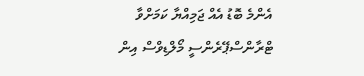އެންމެ ބޮޑު އެއް ޖަމިއްޔާ ކަމަށްވާ ޓްރާންސްޕޭރެންސީ މޯލްޑިވްސް އިން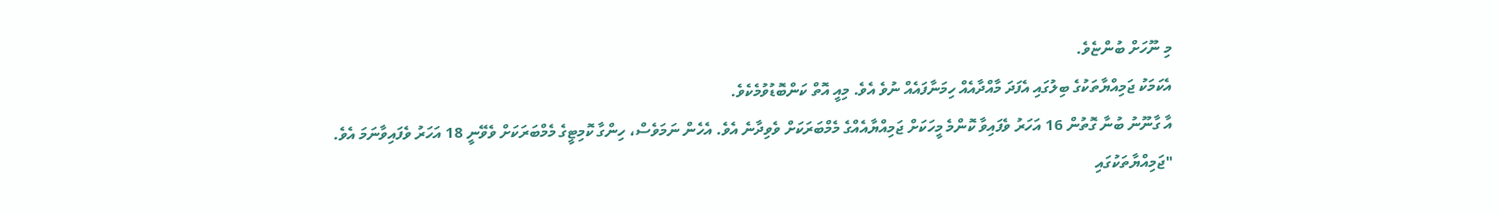މި ނޫހަށް ބުންޏެވެ.
އެކަމަކު ޖަމިއްޔާތަކުގެ ބިލުގައި އެފަދަ މާއްދާއެއް ހިމަނާފައެއް ނުވެ އެވެ. މިއީ އޮތް ކަންބޮޑުވުމެކެވެ.
އާ ގާނޫނު ބުނާ ގޮތުން 16 އަހަރު ވެފައިވާ ކޮންމެ މީހަކަށް ޖަމިއްޔާއެއްގެ މެމްބަރަކަށް ވެވިދާނެ އެވެ. އެހެން ނަމަވެސް، ހިންގާ ކޮމިޓީގެ މެމްބަރަކަށް ވެވޭނީ 18 އަހަރު ވެފައިވާނަމަ އެވެ.
"ޖަމިއްޔާތަކުގައި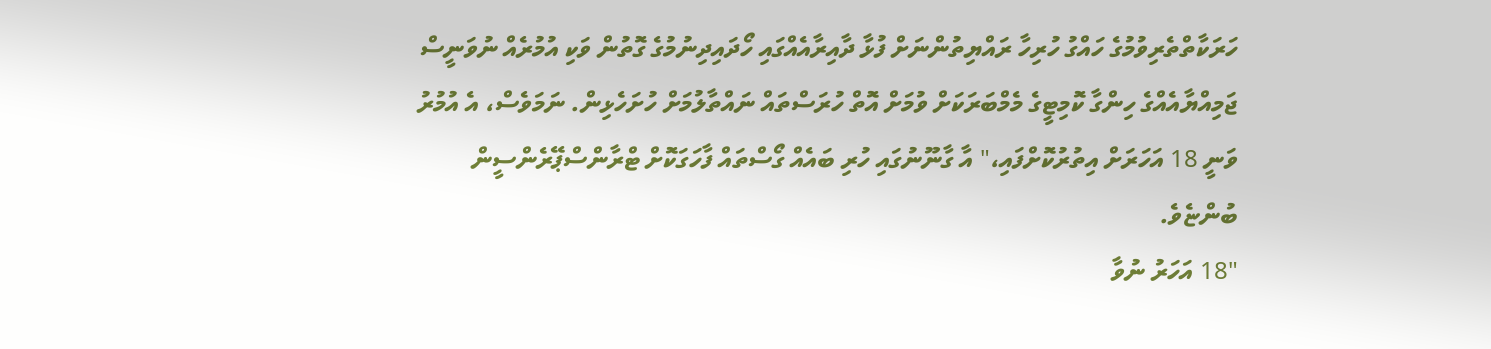ހަރަކާތްތެރިވުމުގެ ހައްގު ހުރިހާ ރައްޔިތުންނަށް ފުޅާ ދާއިރާއެއްގައި ހޯދައިދިނުމުގެ ގޮތުން ވަކި އުމުރެއް ނުވަނީސް ޖަމިއްޔާއެއްގެ ހިންގާ ކޮމިޓީގެ މެމްބަރަކަށް ވުމަށް އޮތް ހުރަސްތައް ނައްތާލުމަށް ހުށަހެޅިން. ނަމަވެސް، އެ އުމުރު ވަނީ 18 އަހަރަށް އިތުރުކޮށްފައި،" އާ ގާނޫނުގައި ހުރި ބައެއް ގޯސްތައް ފާހަގަކޮށް ޓްރާންސްޕޭރެންސީން ބުންޏެވެ.
"18 އަހަރު ނުވާ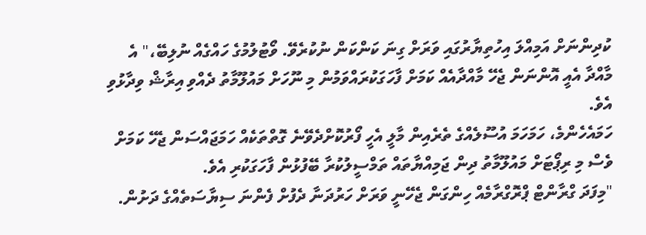ކުދިންނަށް އަމިއްލަ އިހުތިޔާރުގައި ވަރަށް ގިނަ ކަންކަން ނުކުރެވޭ. ވޯޓުލުމުގެ ހައްގެއް ނުލިބޭ،" އެ މާއްދާ އެއީ އޮންނަން ޖެހޭ މާއްދާއެއް ކަމަށް ފާހަގަކުރައްވަމުން މި ނޫހަށް މައުލޫމާތު ދެއްވި އިރާޝް ވިދާޅުވި އެވެ.
ހަމައެހެންމެ، ހަމަހަމަ އުސޫލެއްގެ ތެރެއިން މާލީ އެހީ ފޯރުކޮށްދެވޭނެ ގޮތްތަކެއް ހަމަޖައްސަން ޖެހޭ ކަމަށް ވެސް މި ރިޕޯޓަށް މައުލޫމާތު ދިން ޖަމިއްޔާތައް ތަމްސީލުކުރާ ބޭފުޅުން ފާހަގަކުރި އެވެ.
"މިފަދަ ގްރާންޓް ޕްރޮގްރާމެއް ހިންގަން ޖެހޭނީ ވަރަށް ހަރުދަނާ ދެފުށް ފެންނަ ސިޔާސަތެއްގެ ދަށުން.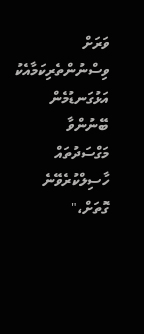ވަރަށް ވިސްނުންތެރިކަމާއެކު އަޅުގަނޑުމެން ބޭނުންވާ މަގްސަދުތައް ހާސިލްކުރެވޭނެ ގޮތަށް،"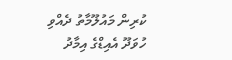ކުރިން މައުލޫމާތު ދެއްވި ހުވަދޫ އެއިޑްގެ އިމާދު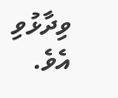ވިދާޅުވި އެވެ.